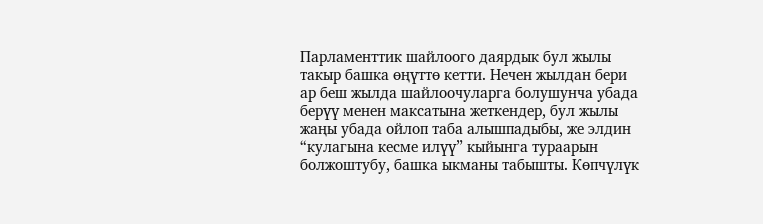Парламенттик шайлоого даярдык бул жылы такыр башка өңүттө кетти. Нечен жылдан бери ар беш жылда шайлоочуларга болушунча убада берүү менен максатына жеткендер, бул жылы жаңы убада ойлоп таба алышпадыбы, же элдин “кулагына кесме илүү” кыйынга тураарын болжоштубу, башка ыкманы табышты. Көпчүлүк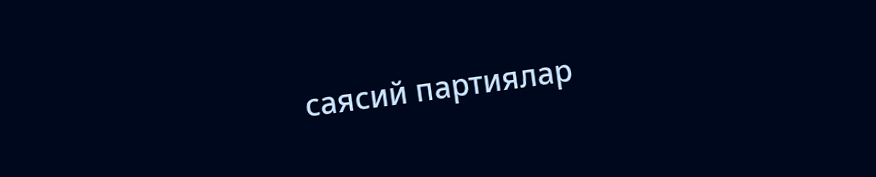саясий партиялар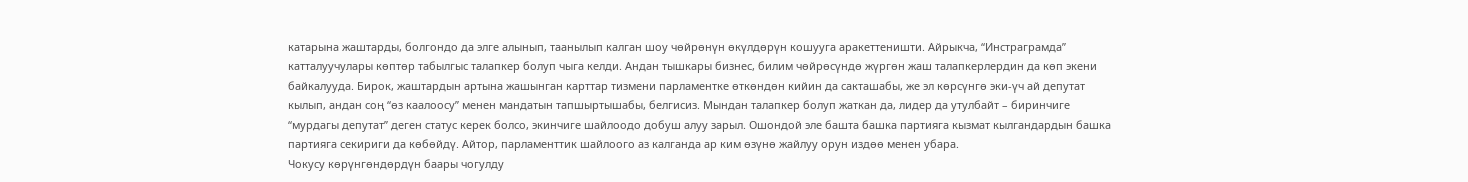катарына жаштарды, болгондо да элге алынып, таанылып калган шоу чөйрөнүн өкүлдөрүн кошууга аракеттеништи. Айрыкча, “Инстраграмда” катталуучулары көптөр табылгыс талапкер болуп чыга келди. Андан тышкары бизнес, билим чөйрөсүндө жүргөн жаш талапкерлердин да көп экени байкалууда. Бирок, жаштардын артына жашынган карттар тизмени парламентке өткөндөн кийин да сакташабы, же эл көрсүнгө эки-үч ай депутат кылып, андан соң “өз каалоосу” менен мандатын тапшыртышабы, белгисиз. Мындан талапкер болуп жаткан да, лидер да утулбайт – биринчиге “мурдагы депутат” деген статус керек болсо, экинчиге шайлоодо добуш алуу зарыл. Ошондой эле башта башка партияга кызмат кылгандардын башка партияга секириги да көбөйдү. Айтор, парламенттик шайлоого аз калганда ар ким өзүнө жайлуу орун издөө менен убара.
Чокусу көрүнгөндөрдүн баары чогулду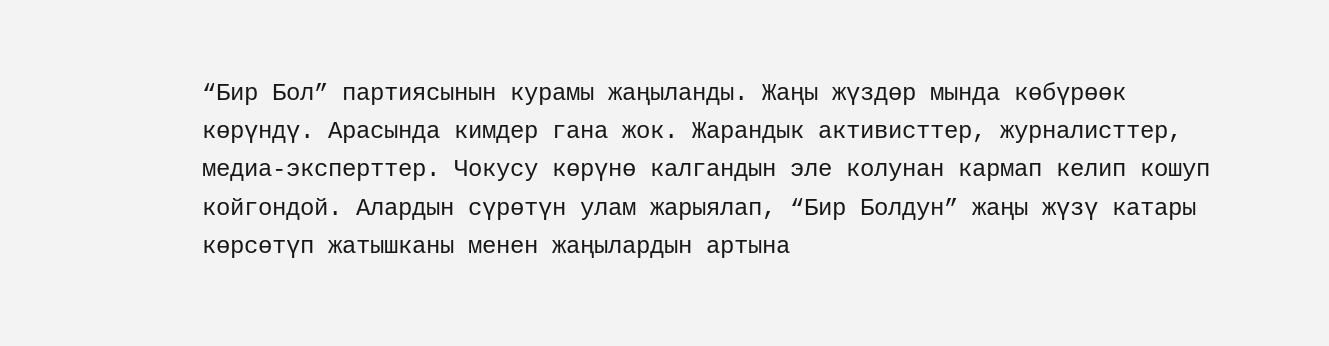“Бир Бол” партиясынын курамы жаңыланды. Жаңы жүздөр мында көбүрөөк көрүндү. Арасында кимдер гана жок. Жарандык активисттер, журналисттер, медиа-эксперттер. Чокусу көрүнө калгандын эле колунан кармап келип кошуп койгондой. Алардын сүрөтүн улам жарыялап, “Бир Болдун” жаңы жүзү катары көрсөтүп жатышканы менен жаңылардын артына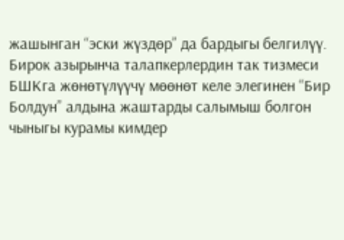жашынган “эски жүздөр” да бардыгы белгилүү. Бирок азырынча талапкерлердин так тизмеси БШКга жөнөтүлүүчү мөөнөт келе элегинен “Бир Болдун” алдына жаштарды салымыш болгон чыныгы курамы кимдер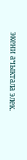экени ачыктала элек.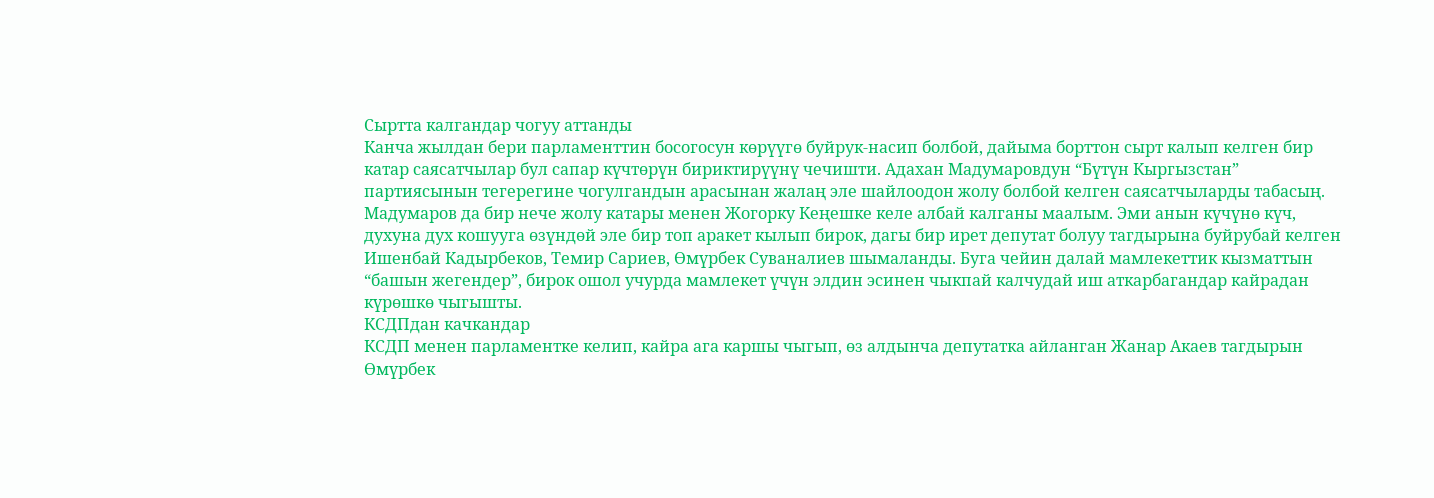Сыртта калгандар чогуу аттанды
Канча жылдан бери парламенттин босогосун көрүүгө буйрук-насип болбой, дайыма борттон сырт калып келген бир катар саясатчылар бул сапар күчтөрүн бириктирүүнү чечишти. Адахан Мадумаровдун “Бүтүн Кыргызстан” партиясынын тегерегине чогулгандын арасынан жалаң эле шайлоодон жолу болбой келген саясатчыларды табасың. Мадумаров да бир нече жолу катары менен Жогорку Кеңешке келе албай калганы маалым. Эми анын күчүнө күч, духуна дух кошууга өзүндөй эле бир топ аракет кылып бирок, дагы бир ирет депутат болуу тагдырына буйрубай келген Ишенбай Кадырбеков, Темир Сариев, Өмүрбек Суваналиев шымаланды. Буга чейин далай мамлекеттик кызматтын “башын жегендер”, бирок ошол учурда мамлекет үчүн элдин эсинен чыкпай калчудай иш аткарбагандар кайрадан күрөшкө чыгышты.
КСДПдан качкандар
КСДП менен парламентке келип, кайра ага каршы чыгып, өз алдынча депутатка айланган Жанар Акаев тагдырын Өмүрбек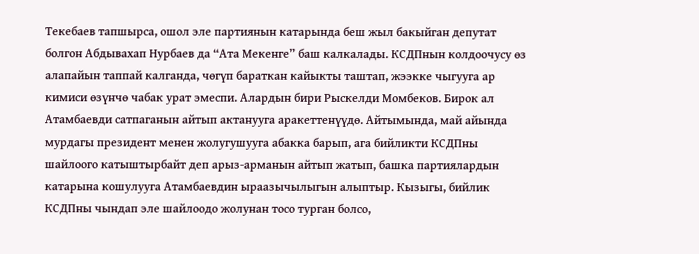Текебаев тапшырса, ошол эле партиянын катарында беш жыл бакыйган депутат болгон Абдывахап Нурбаев да “Ата Мекенге” баш калкалады. КСДПнын колдоочусу өз алапайын таппай калганда, чөгүп бараткан кайыкты таштап, жээкке чыгууга ар кимиси өзүнчө чабак урат эмеспи. Алардын бири Рыскелди Момбеков. Бирок ал Атамбаевди сатпаганын айтып актанууга аракеттенүүдө. Айтымында, май айында мурдагы президент менен жолугушууга абакка барып, ага бийликти КСДПны шайлоого катыштырбайт деп арыз-арманын айтып жатып, башка партиялардын катарына кошулууга Атамбаевдин ыраазычылыгын алыптыр. Кызыгы, бийлик КСДПны чындап эле шайлоодо жолунан тосо турган болсо,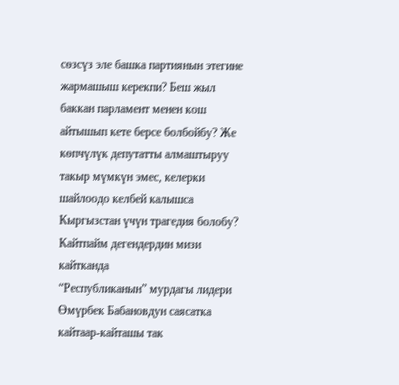сөзсүз эле башка партиянын этегине жармашыш керекпи? Беш жыл баккан парламент менен кош айтышып кете берсе болбойбу? Же көпчүлүк депутатты алмаштыруу такыр мүмкүн эмес, келерки шайлоодо келбей калышса Кыргызстан үчүн трагедия болобу?
Кайтпайм дегендердин мизи кайтканда
“Республиканын” мурдагы лидери Өмүрбек Бабановдун саясатка кайтаар-кайташы так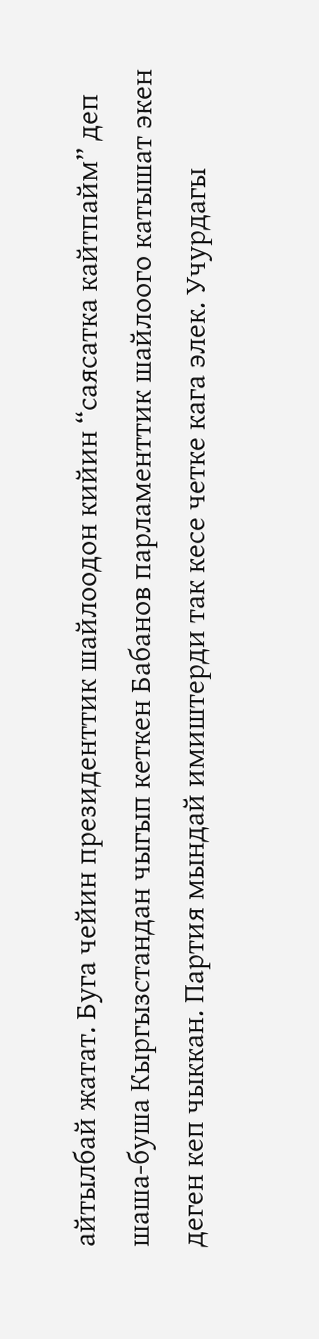айтылбай жатат. Буга чейин президенттик шайлоодон кийин “саясатка кайтпайм” деп шаша-буша Кыргызстандан чыгып кеткен Бабанов парламенттик шайлоого катышат экен деген кеп чыккан. Партия мындай имиштерди так кесе четке кага элек. Учурдагы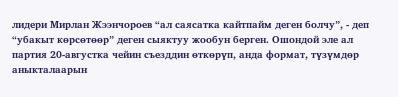лидери Мирлан Жээнчороев “ал саясатка кайтпайм деген болчу”, - деп “убакыт көрсөтөөр” деген сыяктуу жообун берген. Ошондой эле ал партия 20-августка чейин съезддин өткөрүп, анда формат, түзүмдөр аныкталаарын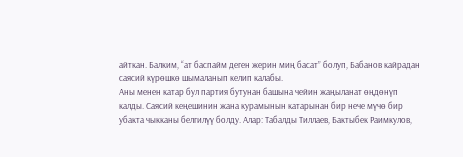айткан. Балким, “ат баспайм деген жерин миң басат” болуп, Бабанов кайрадан саясий күрөшкө шымаланып келип калабы.
Аны менен катар бул партия бутунан башына чейин жаңыланат өңдөнүп калды. Саясий кеңешинин жана курамынын катарынан бир нече мүчө бир убакта чыкканы белгилүү болду. Алар: Табалды Тиллаев, Бактыбек Раимкулов,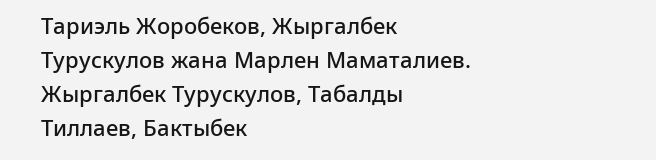Тариэль Жоробеков, Жыргалбек Турускулов жана Марлен Маматалиев. Жыргалбек Турускулов, Табалды Тиллаев, Бактыбек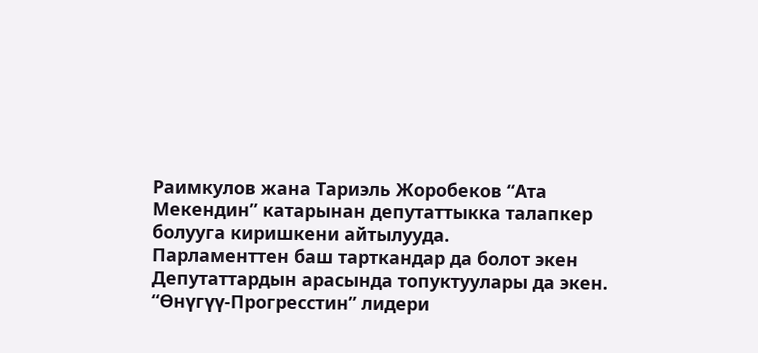Раимкулов жана Тариэль Жоробеков “Ата Мекендин” катарынан депутаттыкка талапкер болууга киришкени айтылууда.
Парламенттен баш тарткандар да болот экен
Депутаттардын арасында топуктуулары да экен. “Өнүгүү-Прогресстин” лидери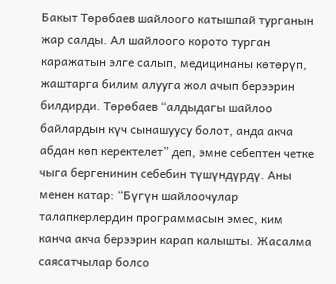Бакыт Төрөбаев шайлоого катышпай турганын жар салды. Ал шайлоого корото турган каражатын элге салып, медицинаны көтөрүп, жаштарга билим алууга жол ачып берээрин билдирди. Төрөбаев “алдыдагы шайлоо байлардын күч сынашуусу болот, анда акча абдан көп керектелет” деп, эмне себептен четке чыга бергенинин себебин түшүндүрдү. Аны менен катар: “Бүгүн шайлоочулар талапкерлердин программасын эмес, ким канча акча берээрин карап калышты. Жасалма саясатчылар болсо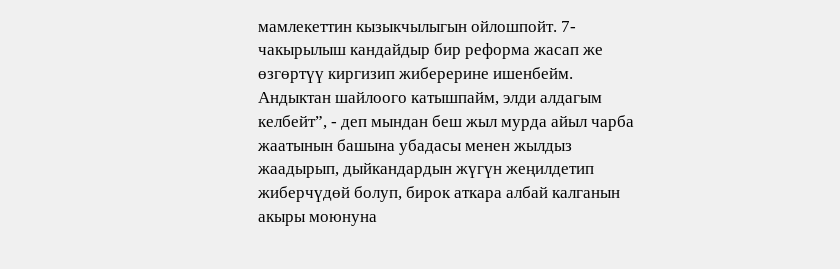мамлекеттин кызыкчылыгын ойлошпойт. 7-чакырылыш кандайдыр бир реформа жасап же өзгөртүү киргизип жиберерине ишенбейм. Андыктан шайлоого катышпайм, элди алдагым келбейт”, - деп мындан беш жыл мурда айыл чарба жаатынын башына убадасы менен жылдыз жаадырып, дыйкандардын жүгүн жеңилдетип жиберчүдөй болуп, бирок аткара албай калганын акыры моюнуна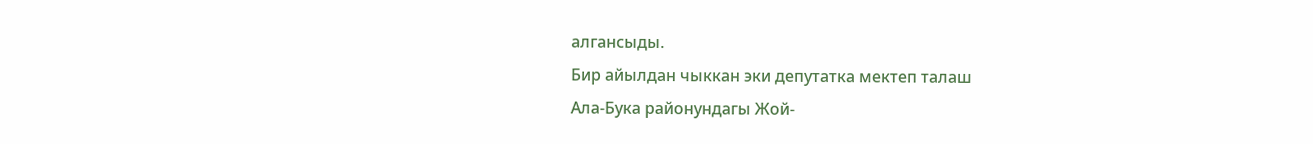алгансыды.
Бир айылдан чыккан эки депутатка мектеп талаш
Ала-Бука районундагы Жой-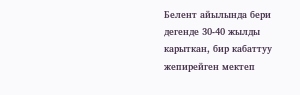Белент айылында бери дегенде 30-40 жылды карыткан, бир кабаттуу жепирейген мектеп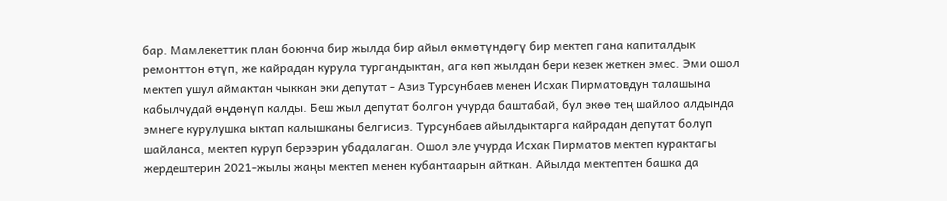бар. Мамлекеттик план боюнча бир жылда бир айыл өкмөтүндөгү бир мектеп гана капиталдык ремонттон өтүп, же кайрадан курула тургандыктан, ага көп жылдан бери кезек жеткен эмес. Эми ошол мектеп ушул аймактан чыккан эки депутат - Азиз Турсунбаев менен Исхак Пирматовдун талашына кабылчудай өңдөнүп калды. Беш жыл депутат болгон учурда баштабай, бул экөө тең шайлоо алдында эмнеге курулушка ыктап калышканы белгисиз. Турсунбаев айылдыктарга кайрадан депутат болуп шайланса, мектеп куруп берээрин убадалаган. Ошол эле учурда Исхак Пирматов мектеп курактагы жердештерин 2021-жылы жаңы мектеп менен кубантаарын айткан. Айылда мектептен башка да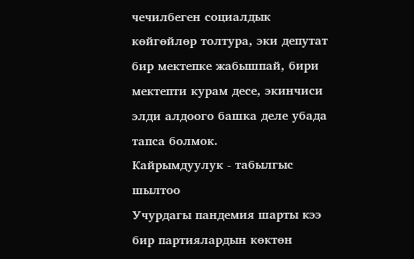чечилбеген социалдык көйгөйлөр толтура, эки депутат бир мектепке жабышпай, бири мектепти курам десе, экинчиси элди алдоого башка деле убада тапса болмок.
Кайрымдуулук - табылгыс шылтоо
Учурдагы пандемия шарты кээ бир партиялардын көктөн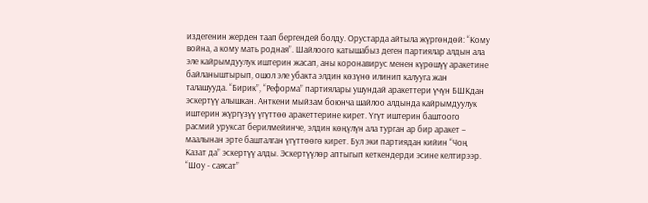издегенин жерден таап бергендей болду. Орустарда айтыла жүргөндөй: “Кому война, а кому мать родная”. Шайлоого катышабыз деген партиялар алдын ала эле кайрымдуулук иштерин жасап, аны коронавирус менен күрөшүү аракетине байланыштырып, ошол эле убакта элдин көзүнө илинип калууга жан талашууда. “Бирик”, “Реформа” партиялары ушундай аракеттери үчүн БШКдан эскертүү алышкан. Анткени мыйзам боюнча шайлоо алдында кайрымдуулук иштерин жүргүзүү үгүттөө аракеттерине кирет. Үгүт иштерин баштоого расмий уруксат берилмейинче, элдин көңүлүн ала турган ар бир аракет – маалынан эрте башталган үгүттөөгө кирет. Бул эки партиядан кийин “Чоң Казат да” эскертүү алды. Эскертүүлөр аптыгып кеткендерди эсине келтирээр.
“Шоу - саясат”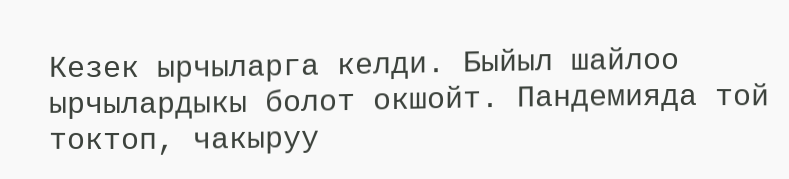Кезек ырчыларга келди. Быйыл шайлоо ырчылардыкы болот окшойт. Пандемияда той токтоп, чакыруу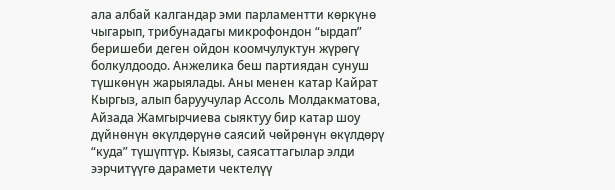ала албай калгандар эми парламентти көркүнө чыгарып, трибунадагы микрофондон “ырдап” беришеби деген ойдон коомчулуктун жүрөгү болкулдоодо. Анжелика беш партиядан сунуш түшкөнүн жарыялады. Аны менен катар Кайрат Кыргыз, алып баруучулар Ассоль Молдакматова, Айзада Жамгырчиева сыяктуу бир катар шоу дүйнөнүн өкүлдөрүнө саясий чөйрөнүн өкүлдөрү “куда” түшүптүр. Кыязы, саясаттагылар элди ээрчитүүгө дарамети чектелүү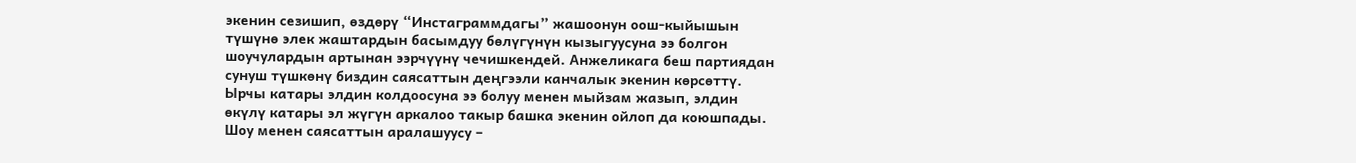экенин сезишип, өздөрү “Инстаграммдагы” жашоонун оош-кыйышын түшүнө элек жаштардын басымдуу бөлүгүнүн кызыгуусуна ээ болгон шоучулардын артынан ээрчүүнү чечишкендей. Анжеликага беш партиядан сунуш түшкөнү биздин саясаттын деңгээли канчалык экенин көрсөттү. Ырчы катары элдин колдоосуна ээ болуу менен мыйзам жазып, элдин өкүлү катары эл жүгүн аркалоо такыр башка экенин ойлоп да коюшпады. Шоу менен саясаттын аралашуусу –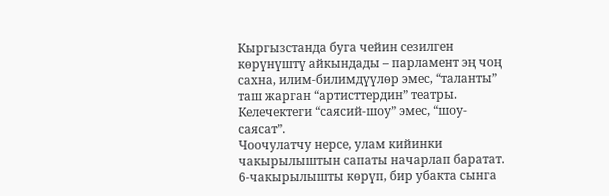Кыргызстанда буга чейин сезилген көрүнүштү айкындады – парламент эң чоң сахна, илим-билимдүүлөр эмес, “таланты” таш жарган “артисттердин” театры. Келечектеги “саясий-шоу” эмес, “шоу-саясат”.
Чоочулатчу нерсе, улам кийинки чакырылыштын сапаты начарлап баратат. 6-чакырылышты көрүп, бир убакта сынга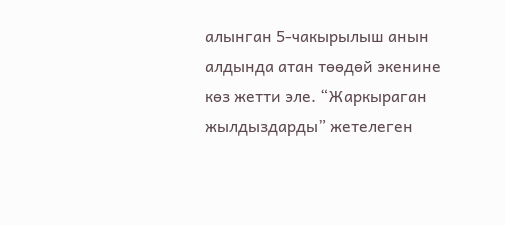алынган 5-чакырылыш анын алдында атан төөдөй экенине көз жетти эле. “Жаркыраган жылдыздарды” жетелеген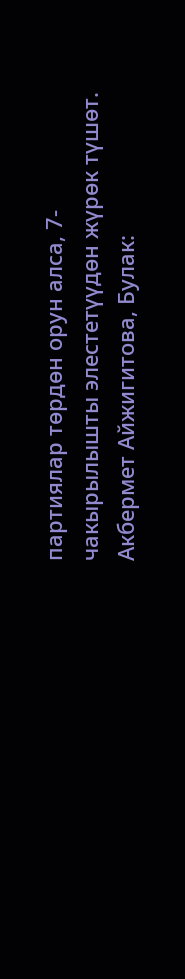партиялар төрдөн орун алса, 7-чакырылышты элестетүүдөн жүрөк түшөт.
Акбермет Айжигитова, Булак: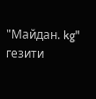"Майдан. kg" гезити